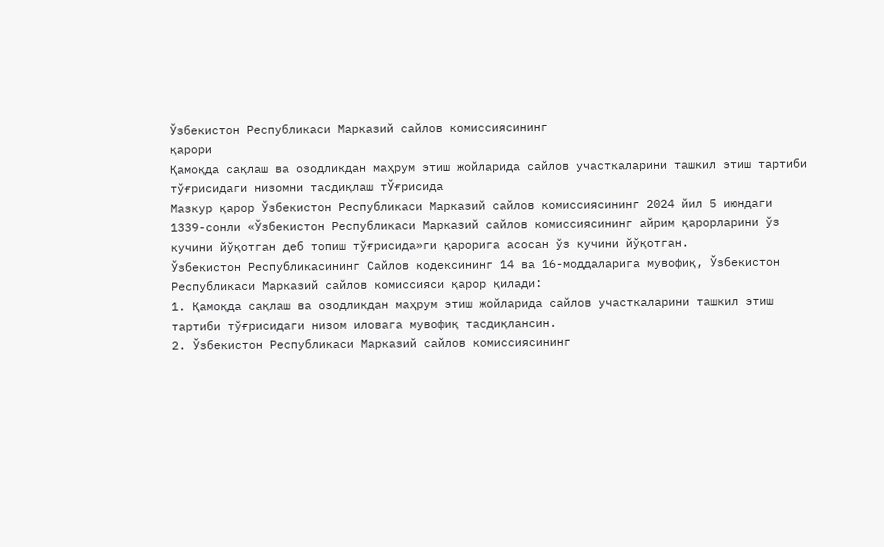Ўзбекистон Республикаси Марказий сайлов комиссиясининг
қарори
Қамоқда сақлаш ва озодликдан маҳрум этиш жойларида сайлов участкаларини ташкил этиш тартиби тўғрисидаги низомни тасдиқлаш тЎғрисида
Мазкур қарор Ўзбекистон Республикаси Марказий сайлов комиссиясининг 2024 йил 5 июндаги 1339-сонли «Ўзбекистон Республикаси Марказий сайлов комиссиясининг айрим қарорларини ўз кучини йўқотган деб топиш тўғрисида»ги қарорига асосан ўз кучини йўқотган.
Ўзбекистон Республикасининг Сайлов кодексининг 14 ва 16-моддаларига мувофиқ, Ўзбекистон Республикаси Марказий сайлов комиссияси қарор қилади:
1. Қамоқда сақлаш ва озодликдан маҳрум этиш жойларида сайлов участкаларини ташкил этиш тартиби тўғрисидаги низом иловага мувофиқ тасдиқлансин.
2. Ўзбекистон Республикаси Марказий сайлов комиссиясининг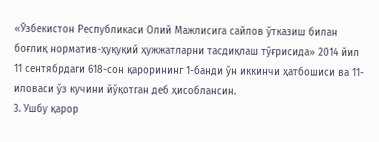«Ўзбекистон Республикаси Олий Мажлисига сайлов ўтказиш билан боғлиқ норматив-ҳуқуқий ҳужжатларни тасдиқлаш тўғрисида» 2014 йил 11 сентябрдаги 618-сон қарорининг 1-банди ўн иккинчи ҳатбошиси ва 11-иловаси ўз кучини йўқотган деб ҳисоблансин.
3. Ушбу қарор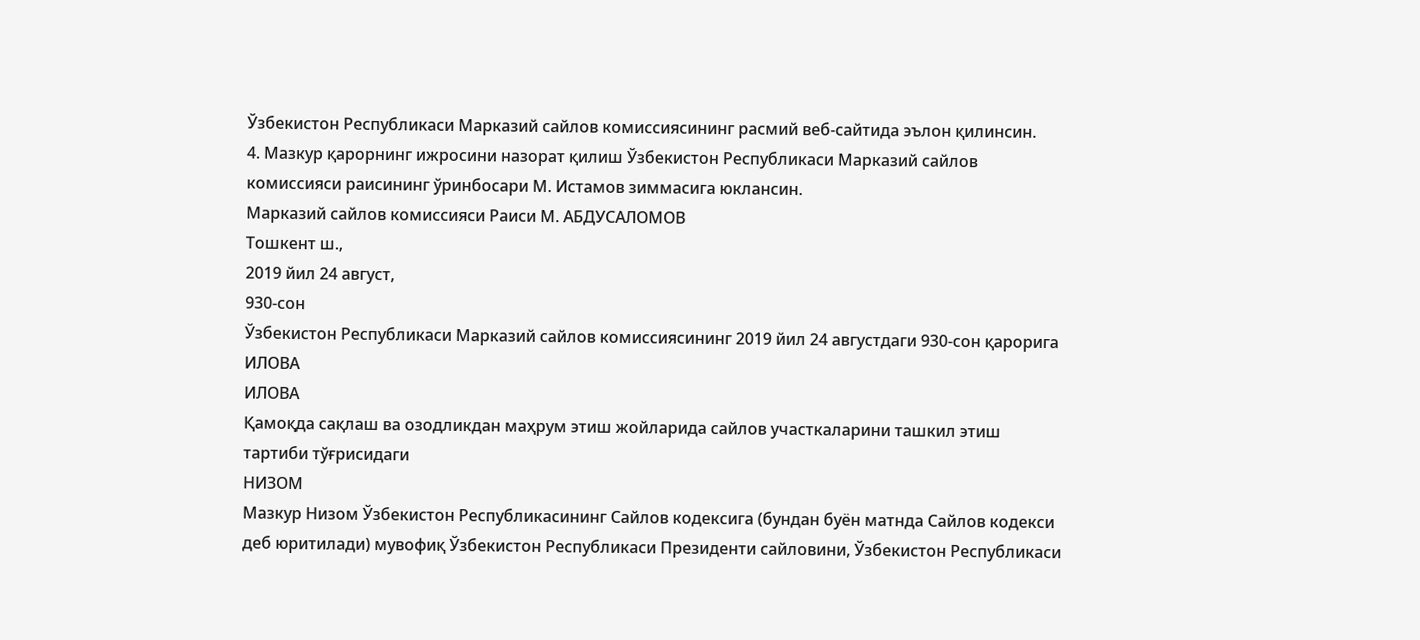Ўзбекистон Республикаси Марказий сайлов комиссиясининг расмий веб-сайтида эълон қилинсин.
4. Мазкур қарорнинг ижросини назорат қилиш Ўзбекистон Республикаси Марказий сайлов комиссияси раисининг ўринбосари М. Истамов зиммасига юклансин.
Марказий сайлов комиссияси Раиси М. АБДУСАЛОМОВ
Тошкент ш.,
2019 йил 24 август,
930-сон
Ўзбекистон Республикаси Марказий сайлов комиссиясининг 2019 йил 24 августдаги 930-сон қарорига
ИЛОВА
ИЛОВА
Қамоқда сақлаш ва озодликдан маҳрум этиш жойларида сайлов участкаларини ташкил этиш тартиби тўғрисидаги
НИЗОМ
Мазкур Низом Ўзбекистон Республикасининг Сайлов кодексига (бундан буён матнда Сайлов кодекси деб юритилади) мувофиқ Ўзбекистон Республикаси Президенти сайловини, Ўзбекистон Республикаси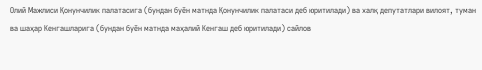Олий Мажлиси Қонунчилик палатасига (бундан буён матнда Қонунчилик палатаси деб юритилади) ва халқ депутатлари вилоят, туман ва шаҳар Кенгашларига (бундан буён матнда маҳалий Кенгаш деб юритилади) сайлов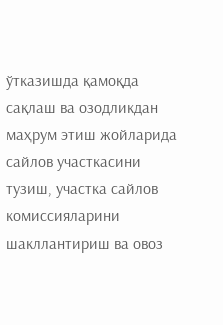ўтказишда қамоқда сақлаш ва озодликдан маҳрум этиш жойларида сайлов участкасини тузиш, участка сайлов комиссияларини шакллантириш ва овоз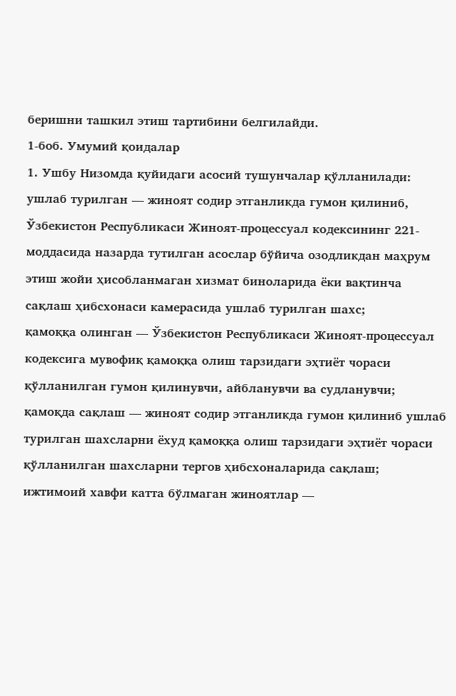беришни ташкил этиш тартибини белгилайди.
1-боб. Умумий қоидалар
1. Ушбу Низомда қуйидаги асосий тушунчалар қўлланилади:
ушлаб турилган — жиноят содир этганликда гумон қилиниб, Ўзбекистон Республикаси Жиноят-процессуал кодексининг 221-моддасида назарда тутилган асослар бўйича озодликдан маҳрум этиш жойи ҳисобланмаган хизмат биноларида ёки вақтинча сақлаш ҳибсхонаси камерасида ушлаб турилган шахс;
қамоққа олинган — Ўзбекистон Республикаси Жиноят-процессуал кодексига мувофиқ қамоққа олиш тарзидаги эҳтиёт чораси қўлланилган гумон қилинувчи, айбланувчи ва судланувчи;
қамоқда сақлаш — жиноят содир этганликда гумон қилиниб ушлаб турилган шахсларни ёхуд қамоққа олиш тарзидаги эҳтиёт чораси қўлланилган шахсларни тергов ҳибсхоналарида сақлаш;
ижтимоий хавфи катта бўлмаган жиноятлар —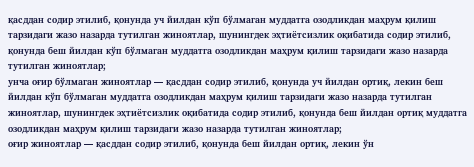қасддан содир этилиб, қонунда уч йилдан кўп бўлмаган муддатга озодликдан маҳрум қилиш тарзидаги жазо назарда тутилган жиноятлар, шунингдек эҳтиётсизлик оқибатида содир этилиб, қонунда беш йилдан кўп бўлмаган муддатга озодликдан маҳрум қилиш тарзидаги жазо назарда тутилган жиноятлар;
унча оғир бўлмаган жиноятлар — қасддан содир этилиб, қонунда уч йилдан ортиқ, лекин беш йилдан кўп бўлмаган муддатга озодликдан маҳрум қилиш тарзидаги жазо назарда тутилган жиноятлар, шунингдек эҳтиётсизлик оқибатида содир этилиб, қонунда беш йилдан ортиқ муддатга озодликдан маҳрум қилиш тарзидаги жазо назарда тутилган жиноятлар;
оғир жиноятлар — қасддан содир этилиб, қонунда беш йилдан ортиқ, лекин ўн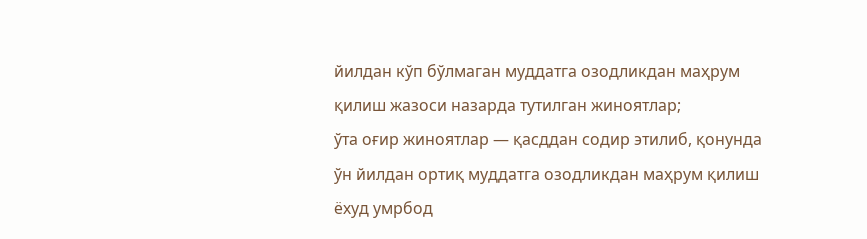йилдан кўп бўлмаган муддатга озодликдан маҳрум қилиш жазоси назарда тутилган жиноятлар;
ўта оғир жиноятлар — қасддан содир этилиб, қонунда ўн йилдан ортиқ муддатга озодликдан маҳрум қилиш ёхуд умрбод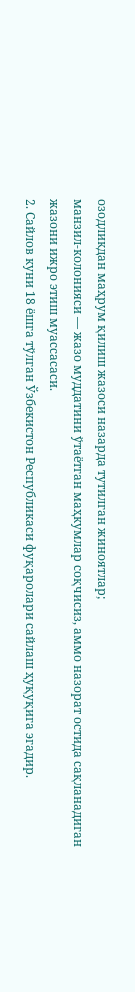озодликдан маҳрум қилиш жазоси назарда тутилган жиноятлар;
манзил-колонияси — жазо муддатини ўтаётган маҳкумлар соқчисиз, аммо назорат остида сақланадиган жазони ижро этиш муассасаси.
2. Сайлов куни 18 ёшга тўлган Ўзбекистон Республикаси фуқаролари сайлаш ҳуқуқига эгадир.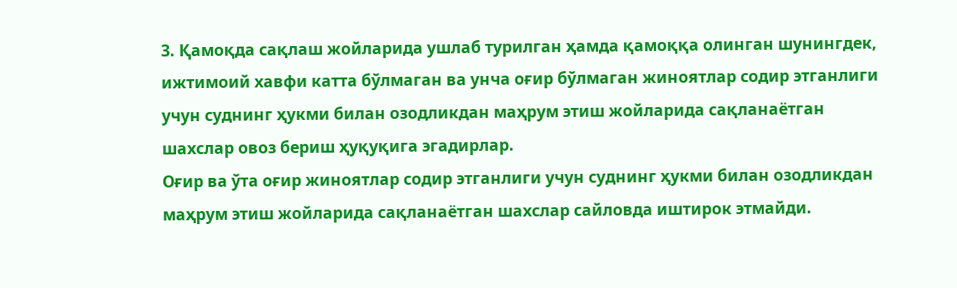3. Қамоқда сақлаш жойларида ушлаб турилган ҳамда қамоққа олинган шунингдек, ижтимоий хавфи катта бўлмаган ва унча оғир бўлмаган жиноятлар содир этганлиги учун суднинг ҳукми билан озодликдан маҳрум этиш жойларида сақланаётган шахслар овоз бериш ҳуқуқига эгадирлар.
Оғир ва ўта оғир жиноятлар содир этганлиги учун суднинг ҳукми билан озодликдан маҳрум этиш жойларида сақланаётган шахслар сайловда иштирок этмайди.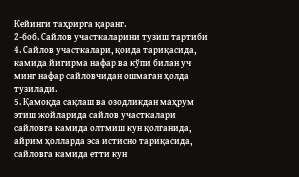Кейинги таҳрирга қаранг.
2-боб. Сайлов участкаларини тузиш тартиби
4. Сайлов участкалари, қоида тариқасида, камида йигирма нафар ва кўпи билан уч минг нафар сайловчидан ошмаган ҳолда тузилади.
5. Қамоқда сақлаш ва озодликдан маҳрум этиш жойларида сайлов участкалари сайловга камида олтмиш кун қолганида, айрим ҳолларда эса истисно тариқасида, сайловга камида етти кун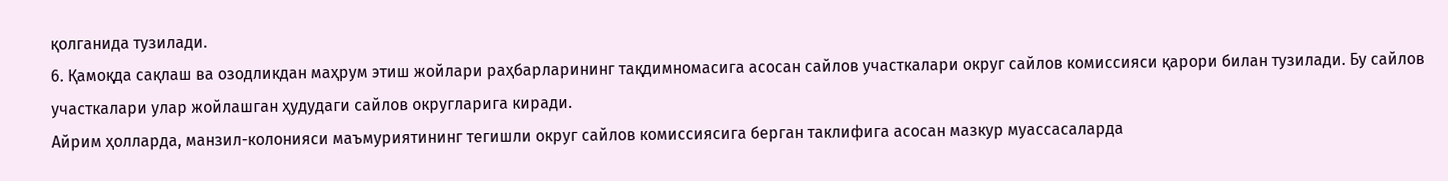қолганида тузилади.
6. Қамоқда сақлаш ва озодликдан маҳрум этиш жойлари раҳбарларининг тақдимномасига асосан сайлов участкалари округ сайлов комиссияси қарори билан тузилади. Бу сайлов участкалари улар жойлашган ҳудудаги сайлов округларига киради.
Айрим ҳолларда, манзил-колонияси маъмуриятининг тегишли округ сайлов комиссиясига берган таклифига асосан мазкур муассасаларда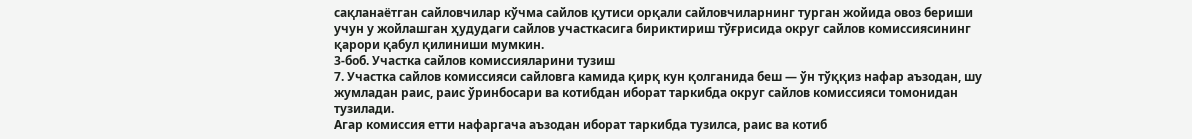сақланаётган сайловчилар кўчма сайлов қутиси орқали сайловчиларнинг турган жойида овоз бериши учун у жойлашган ҳудудаги сайлов участкасига бириктириш тўғрисида округ сайлов комиссиясининг қарори қабул қилиниши мумкин.
3-боб. Участка сайлов комиссияларини тузиш
7. Участка сайлов комиссияси сайловга камида қирқ кун қолганида беш — ўн тўққиз нафар аъзодан, шу жумладан раис, раис ўринбосари ва котибдан иборат таркибда округ сайлов комиссияси томонидан тузилади.
Агар комиссия етти нафаргача аъзодан иборат таркибда тузилса, раис ва котиб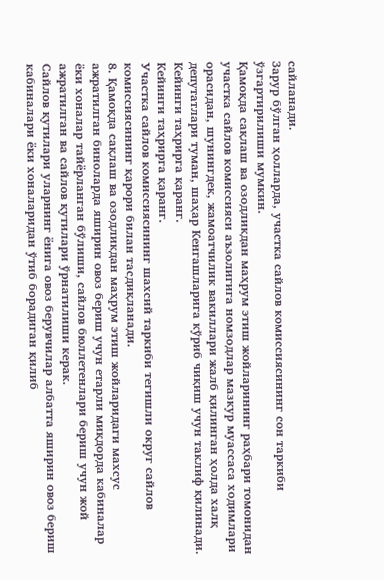сайланади.
Зарур бўлган ҳолларда, участка сайлов комиссиясининг сон таркиби ўзгартирилиши мумкин.
Қамоқда сақлаш ва озодликдан маҳрум этиш жойларининг раҳбари томонидан участка сайлов комиссияси аъзолигига номзодлар мазкур муассаса ходимлари орасидан, шунингдек, жамоатчилик вакиллари жалб қилинган ҳолда халқ депутатлари туман, шаҳар Кенгашларига кўриб чиқиш учун таклиф қилинади.
Кейинги таҳрирга қаранг.
Кейинги таҳрирга қаранг.
Участка сайлов комиссиясининг шахсий таркиби тегишли округ сайлов комиссиясининг қарори билан тасдиқланади.
8. Қамоқда сақлаш ва озодликдан маҳрум этиш жойларидаги махсус ажратилган биноларда яширин овоз бериш учун етарли миқдорда кабиналар ёки хоналар тайёрланган бўлиши, сайлов бюллетенлари бериш учун жой ажратилган ва сайлов қутилари ўрнатилиши керак.
Сайлов қутилари уларнинг ёнига овоз берувчилар албатта яширин овоз бериш кабиналари ёки хоналаридан ўтиб борадиган қилиб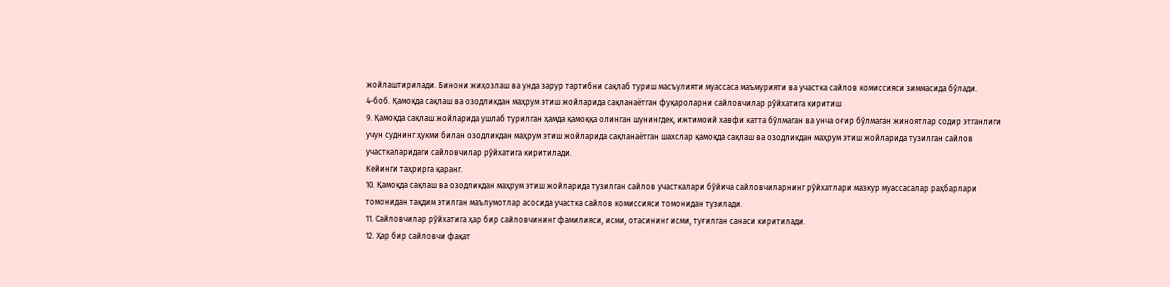жойлаштирилади. Бинони жиҳозлаш ва унда зарур тартибни сақлаб туриш масъулияти муассаса маъмурияти ва участка сайлов комиссияси зиммасида бўлади.
4-боб. Қамоқда сақлаш ва озодликдан маҳрум этиш жойларида сақланаётган фуқароларни сайловчилар рўйхатига киритиш
9. Қамоқда сақлаш жойларида ушлаб турилган ҳамда қамоққа олинган шунингдек, ижтимоий хавфи катта бўлмаган ва унча оғир бўлмаган жиноятлар содир этганлиги учун суднинг ҳукми билан озодликдан маҳрум этиш жойларида сақланаётган шахслар қамоқда сақлаш ва озодликдан маҳрум этиш жойларида тузилган сайлов участкаларидаги сайловчилар рўйхатига киритилади.
Кейинги таҳрирга қаранг.
10. Қамоқда сақлаш ва озодликдан маҳрум этиш жойларида тузилган сайлов участкалари бўйича сайловчиларнинг рўйхатлари мазкур муассасалар раҳбарлари томонидан тақдим этилган маълумотлар асосида участка сайлов комиссияси томонидан тузилади.
11. Сайловчилар рўйхатига ҳар бир сайловчининг фамилияси, исми, отасининг исми, туғилган санаси киритилади.
12. Ҳар бир сайловчи фақат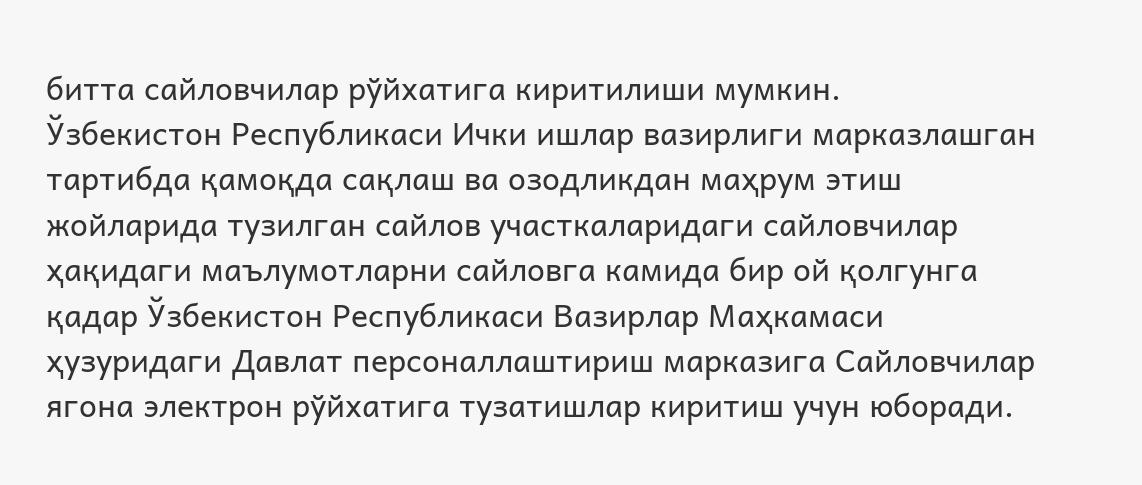битта сайловчилар рўйхатига киритилиши мумкин.
Ўзбекистон Республикаси Ички ишлар вазирлиги марказлашган тартибда қамоқда сақлаш ва озодликдан маҳрум этиш жойларида тузилган сайлов участкаларидаги сайловчилар ҳақидаги маълумотларни сайловга камида бир ой қолгунга қадар Ўзбекистон Республикаси Вазирлар Маҳкамаси ҳузуридаги Давлат персоналлаштириш марказига Сайловчилар ягона электрон рўйхатига тузатишлар киритиш учун юборади.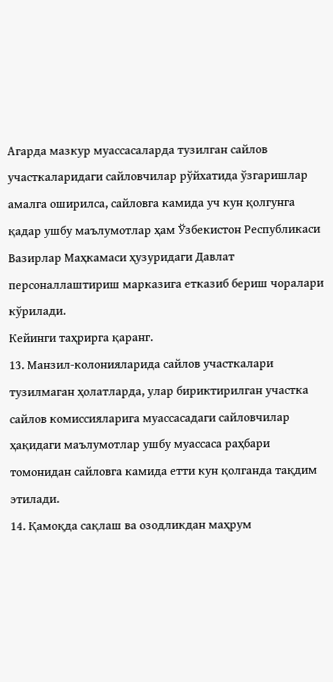Агарда мазкур муассасаларда тузилган сайлов участкаларидаги сайловчилар рўйхатида ўзгаришлар амалга оширилса, сайловга камида уч кун қолгунга қадар ушбу маълумотлар ҳам Ўзбекистон Республикаси Вазирлар Маҳкамаси ҳузуридаги Давлат персоналлаштириш марказига етказиб бериш чоралари кўрилади.
Кейинги таҳрирга қаранг.
13. Манзил-колонияларида сайлов участкалари тузилмаган ҳолатларда, улар бириктирилган участка сайлов комиссияларига муассасадаги сайловчилар ҳақидаги маълумотлар ушбу муассаса раҳбари томонидан сайловга камида етти кун қолганда тақдим этилади.
14. Қамоқда сақлаш ва озодликдан маҳрум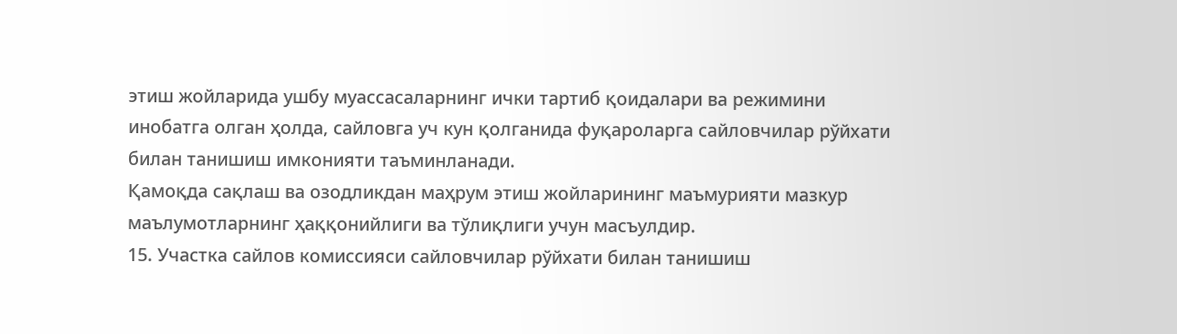этиш жойларида ушбу муассасаларнинг ички тартиб қоидалари ва режимини инобатга олган ҳолда, сайловга уч кун қолганида фуқароларга сайловчилар рўйхати билан танишиш имконияти таъминланади.
Қамоқда сақлаш ва озодликдан маҳрум этиш жойларининг маъмурияти мазкур маълумотларнинг ҳаққонийлиги ва тўлиқлиги учун масъулдир.
15. Участка сайлов комиссияси сайловчилар рўйхати билан танишиш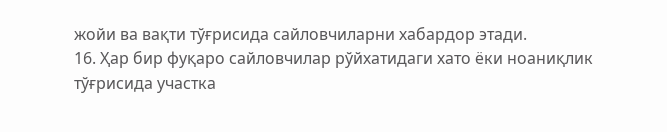жойи ва вақти тўғрисида сайловчиларни хабардор этади.
16. Ҳар бир фуқаро сайловчилар рўйхатидаги хато ёки ноаниқлик тўғрисида участка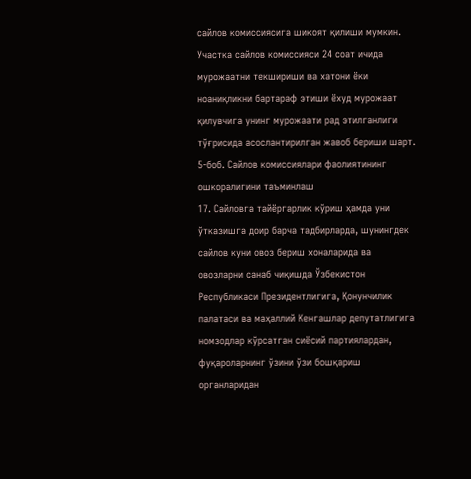сайлов комиссиясига шикоят қилиши мумкин. Участка сайлов комиссияси 24 соат ичида мурожаатни текшириши ва хатони ёки ноаниқликни бартараф этиши ёхуд мурожаат қилувчига унинг мурожаати рад этилганлиги тўғрисида асослантирилган жавоб бериши шарт.
5-боб. Сайлов комиссиялари фаолиятининг ошкоралигини таъминлаш
17. Сайловга тайёргарлик кўриш ҳамда уни ўтказишга доир барча тадбирларда, шунингдек сайлов куни овоз бериш хоналарида ва овозларни санаб чиқишда Ўзбекистон Республикаси Президентлигига, Қонунчилик палатаси ва маҳаллий Кенгашлар депутатлигига номзодлар кўрсатган сиёсий партиялардан, фуқароларнинг ўзини ўзи бошқариш органларидан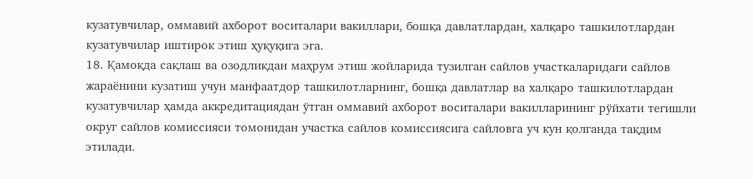кузатувчилар, оммавий ахборот воситалари вакиллари, бошқа давлатлардан, халқаро ташкилотлардан кузатувчилар иштирок этиш ҳуқуқига эга.
18. Қамоқда сақлаш ва озодликдан маҳрум этиш жойларида тузилган сайлов участкаларидаги сайлов жараёнини кузатиш учун манфаатдор ташкилотларнинг, бошқа давлатлар ва халқаро ташкилотлардан кузатувчилар ҳамда аккредитациядан ўтган оммавий ахборот воситалари вакилларининг рўйхати тегишли округ сайлов комиссияси томонидан участка сайлов комиссиясига сайловга уч кун қолганда тақдим этилади.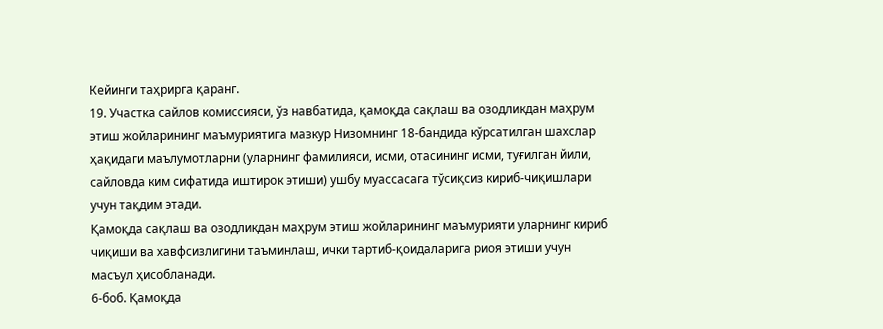Кейинги таҳрирга қаранг.
19. Участка сайлов комиссияси, ўз навбатида, қамоқда сақлаш ва озодликдан маҳрум этиш жойларининг маъмуриятига мазкур Низомнинг 18-бандида кўрсатилган шахслар ҳақидаги маълумотларни (уларнинг фамилияси, исми, отасининг исми, туғилган йили, сайловда ким сифатида иштирок этиши) ушбу муассасага тўсиқсиз кириб-чиқишлари учун тақдим этади.
Қамоқда сақлаш ва озодликдан маҳрум этиш жойларининг маъмурияти уларнинг кириб чиқиши ва хавфсизлигини таъминлаш, ички тартиб-қоидаларига риоя этиши учун масъул ҳисобланади.
6-боб. Қамоқда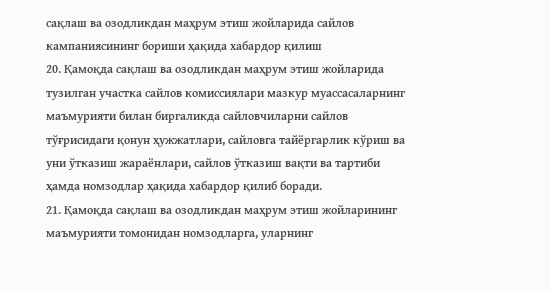сақлаш ва озодликдан маҳрум этиш жойларида сайлов кампаниясининг бориши ҳақида хабардор қилиш
20. Қамоқда сақлаш ва озодликдан маҳрум этиш жойларида тузилган участка сайлов комиссиялари мазкур муассасаларнинг маъмурияти билан биргаликда сайловчиларни сайлов тўғрисидаги қонун ҳужжатлари, сайловга тайёргарлик кўриш ва уни ўтказиш жараёнлари, сайлов ўтказиш вақти ва тартиби ҳамда номзодлар ҳақида хабардор қилиб боради.
21. Қамоқда сақлаш ва озодликдан маҳрум этиш жойларининг маъмурияти томонидан номзодларга, уларнинг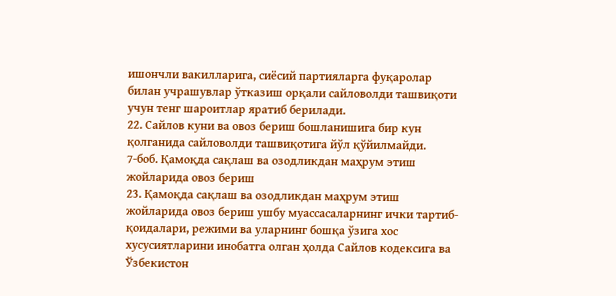ишончли вакилларига, сиёсий партияларга фуқаролар билан учрашувлар ўтказиш орқали сайловолди ташвиқоти учун тенг шароитлар яратиб берилади.
22. Сайлов куни ва овоз бериш бошланишига бир кун қолганида сайловолди ташвиқотига йўл қўйилмайди.
7-боб. Қамоқда сақлаш ва озодликдан маҳрум этиш жойларида овоз бериш
23. Қамоқда сақлаш ва озодликдан маҳрум этиш жойларида овоз бериш ушбу муассасаларнинг ички тартиб-қоидалари, режими ва уларнинг бошқа ўзига хос хусусиятларини инобатга олган ҳолда Сайлов кодексига ва Ўзбекистон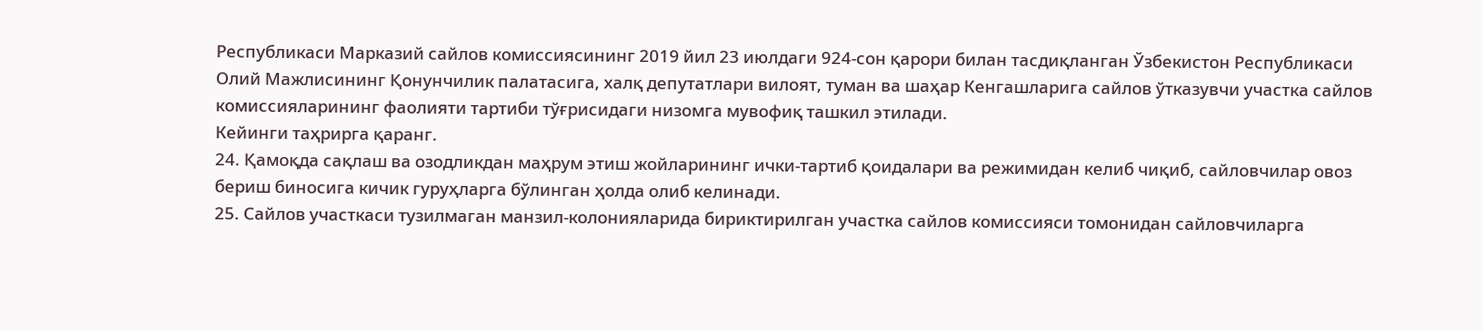Республикаси Марказий сайлов комиссиясининг 2019 йил 23 июлдаги 924-сон қарори билан тасдиқланган Ўзбекистон Республикаси Олий Мажлисининг Қонунчилик палатасига, халқ депутатлари вилоят, туман ва шаҳар Кенгашларига сайлов ўтказувчи участка сайлов комиссияларининг фаолияти тартиби тўғрисидаги низомга мувофиқ ташкил этилади.
Кейинги таҳрирга қаранг.
24. Қамоқда сақлаш ва озодликдан маҳрум этиш жойларининг ички-тартиб қоидалари ва режимидан келиб чиқиб, сайловчилар овоз бериш биносига кичик гуруҳларга бўлинган ҳолда олиб келинади.
25. Сайлов участкаси тузилмаган манзил-колонияларида бириктирилган участка сайлов комиссияси томонидан сайловчиларга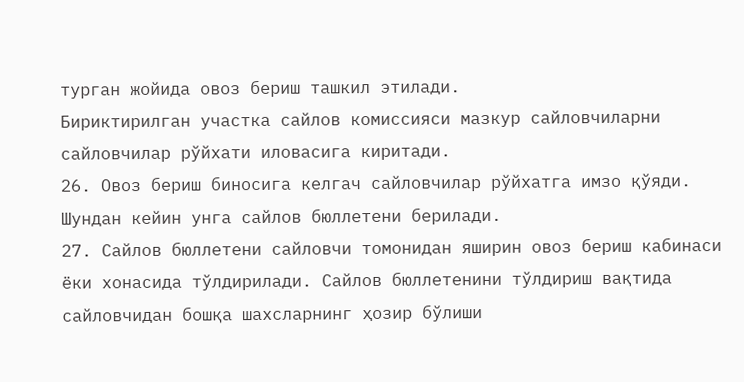турган жойида овоз бериш ташкил этилади.
Бириктирилган участка сайлов комиссияси мазкур сайловчиларни сайловчилар рўйхати иловасига киритади.
26. Овоз бериш биносига келгач сайловчилар рўйхатга имзо қўяди. Шундан кейин унга сайлов бюллетени берилади.
27. Сайлов бюллетени сайловчи томонидан яширин овоз бериш кабинаси ёки хонасида тўлдирилади. Сайлов бюллетенини тўлдириш вақтида сайловчидан бошқа шахсларнинг ҳозир бўлиши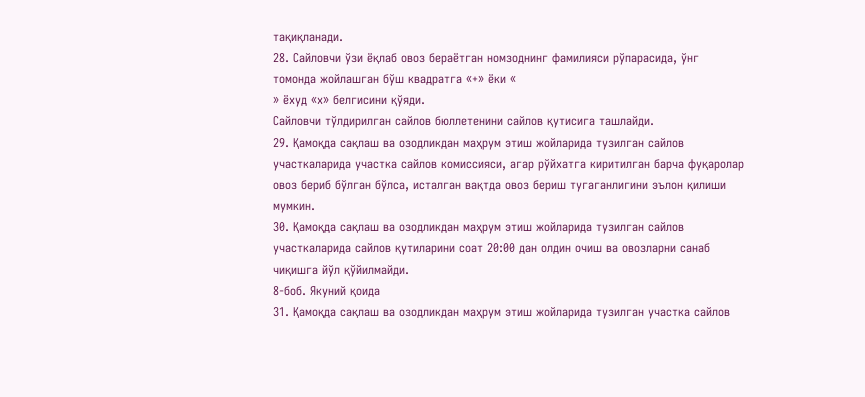тақиқланади.
28. Сайловчи ўзи ёқлаб овоз бераётган номзоднинг фамилияси рўпарасида, ўнг томонда жойлашган бўш квадратга «+» ёки «
» ёхуд «х» белгисини қўяди.
Сайловчи тўлдирилган сайлов бюллетенини сайлов қутисига ташлайди.
29. Қамоқда сақлаш ва озодликдан маҳрум этиш жойларида тузилган сайлов участкаларида участка сайлов комиссияси, агар рўйхатга киритилган барча фуқаролар овоз бериб бўлган бўлса, исталган вақтда овоз бериш тугаганлигини эълон қилиши мумкин.
30. Қамоқда сақлаш ва озодликдан маҳрум этиш жойларида тузилган сайлов участкаларида сайлов қутиларини соат 20:00 дан олдин очиш ва овозларни санаб чиқишга йўл қўйилмайди.
8-боб. Якуний қоида
31. Қамоқда сақлаш ва озодликдан маҳрум этиш жойларида тузилган участка сайлов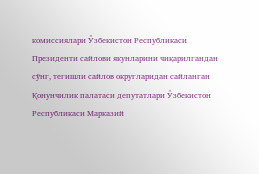комиссиялари Ўзбекистон Республикаси Президенти сайлови якунларини чиқарилгандан сўнг, тегишли сайлов округларидан сайланган Қонунчилик палатаси депутатлари Ўзбекистон Республикаси Марказий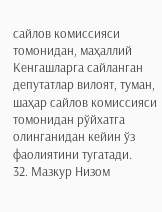сайлов комиссияси томонидан, маҳаллий Кенгашларга сайланган депутатлар вилоят, туман, шаҳар сайлов комиссияси томонидан рўйхатга олинганидан кейин ўз фаолиятини тугатади.
32. Мазкур Низом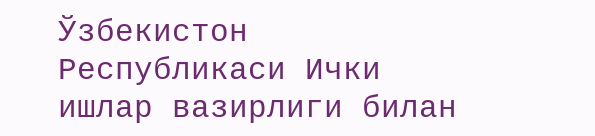Ўзбекистон Республикаси Ички ишлар вазирлиги билан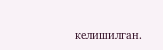келишилган.